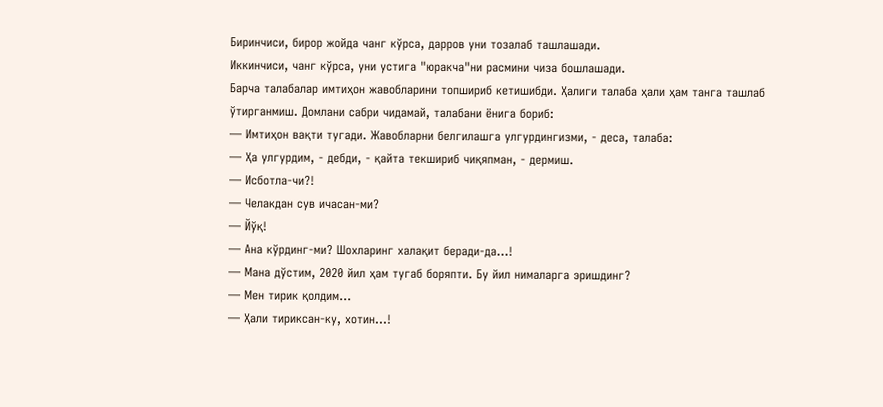Биринчиси, бирор жойда чанг кўрса, дарров уни тозалаб ташлашади.
Иккинчиси, чанг кўрса, уни устига "юракча"ни расмини чиза бошлашади.
Барча талабалар имтиҳон жавобларини топшириб кетишибди. Ҳалиги талаба ҳали ҳам танга ташлаб ўтирганмиш. Домлани сабри чидамай, талабани ёнига бориб:
— Имтиҳон вақти тугади. Жавобларни белгилашга улгурдингизми, - деса, талаба:
— Ҳа улгурдим, - дебди, - қайта текшириб чиқяпман, - дермиш.
— Исботла-чи?!
— Челакдан сув ичасан-ми?
— Йўқ!
— Ана кўрдинг-ми? Шохларинг халақит беради-да...!
— Мана дўстим, 2020 йил ҳам тугаб боряпти. Бу йил нималарга эришдинг?
— Мен тирик қолдим...
— Ҳали тириксан-ку, хотин...!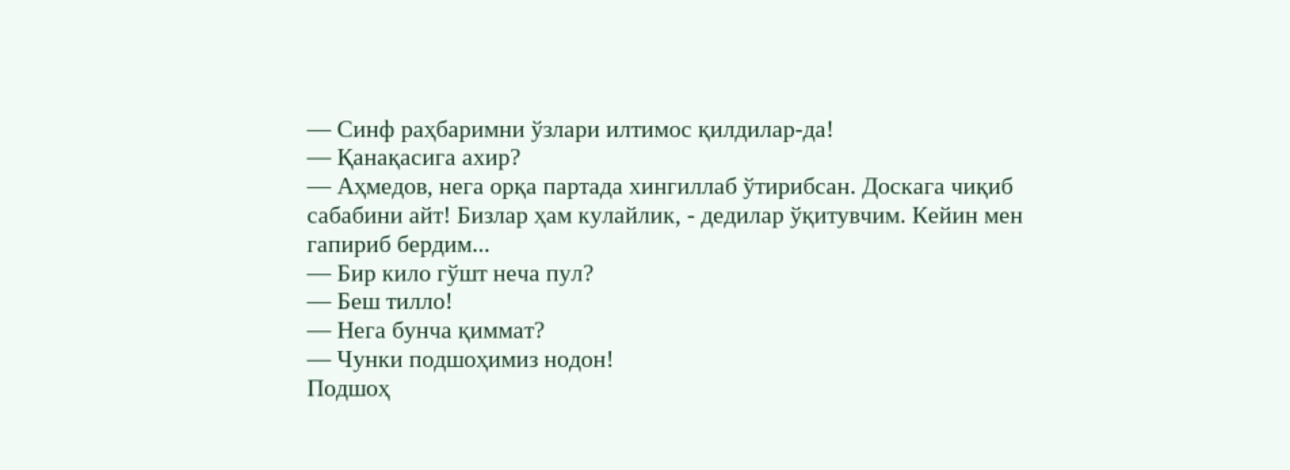— Синф раҳбаримни ўзлари илтимос қилдилар-да!
— Қанақасига ахир?
— Аҳмедов, нега орқа партада хингиллаб ўтирибсан. Доскага чиқиб сабабини айт! Бизлар ҳам кулайлик, - дедилар ўқитувчим. Кейин мен гапириб бердим...
— Бир кило гўшт неча пул?
— Беш тилло!
— Нега бунча қиммат?
— Чунки подшоҳимиз нодон!
Подшоҳ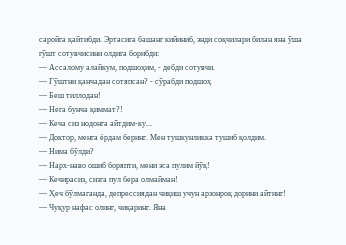саройга қайтибди. Эртасига башанг кийиниб, энди соқчилари билан яна ўша гўшт сотувчисини олдига борибди:
— Ассалому алайкум, подшоҳим, - дебди сотувчи.
— Гўштни қанчадан сотяпсан? - сўрабди подшоҳ
— Беш тиллодан!
— Нега бунча қиммат?!
— Кеча сиз нодонга айтдим-ку...
— Доктор, менга ёрдам беринг. Мен тушкунликка тушиб қолдим.
— Нима бўлди?
— Нарх-наво ошиб боряпти, мени эса пулим йўқ!
— Кечирасиз, сизга пул бера олмайман!
— Ҳеч бўлмаганда, депрессиядан чиқиш учун арзонроқ дорини айтинг!
— Чуқур нафас олинг, чиқаринг. Яна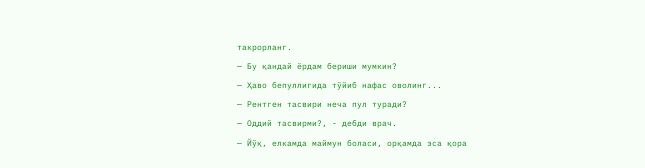такрорланг.
— Бу қандай ёрдам бериши мумкин?
— Ҳаво бепуллигида тўйиб нафас оволинг...
— Рентген тасвири неча пул туради?
— Оддий тасвирми?, - дебди врач.
— Йўқ, елкамда маймун боласи, орқамда эса қора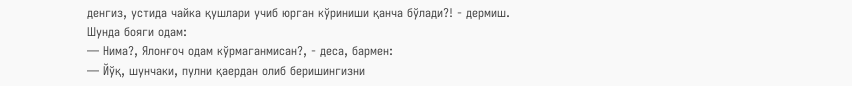денгиз, устида чайка қушлари учиб юрган кўриниши қанча бўлади?! - дермиш.
Шунда бояги одам:
— Нима?, Ялонғоч одам кўрмаганмисан?, - деса, бармен:
— Йўқ, шунчаки, пулни қаердан олиб беришингизни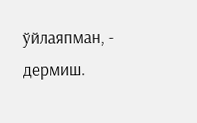ўйлаяпман, - дермиш.